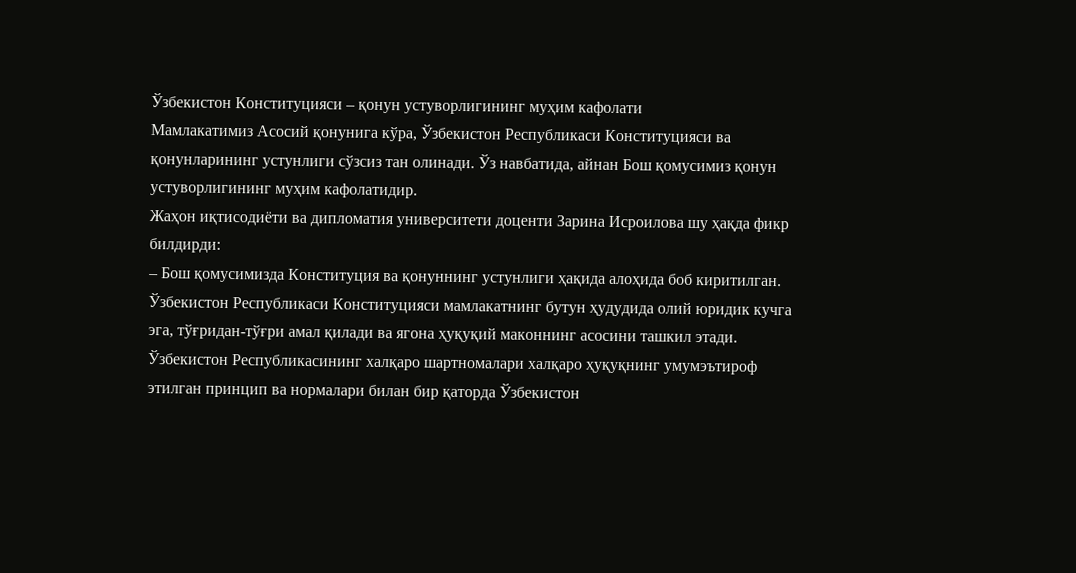Ўзбекистон Конституцияси – қонун устуворлигининг муҳим кафолати
Мамлакатимиз Асосий қонунига кўра, Ўзбекистон Республикаси Конституцияси ва қонунларининг устунлиги сўзсиз тан олинади. Ўз навбатида, айнан Бош қомусимиз қонун устуворлигининг муҳим кафолатидир.
Жаҳон иқтисодиёти ва дипломатия университети доценти Зарина Исроилова шу ҳақда фикр билдирди:
– Бош қомусимизда Конституция ва қонуннинг устунлиги ҳақида алоҳида боб киритилган.
Ўзбекистон Республикаси Конституцияси мамлакатнинг бутун ҳудудида олий юридик кучга эга, тўғридан-тўғри амал қилади ва ягона ҳуқуқий маконнинг асосини ташкил этади.
Ўзбекистон Республикасининг халқаро шартномалари халқаро ҳуқуқнинг умумэътироф этилган принцип ва нормалари билан бир қаторда Ўзбекистон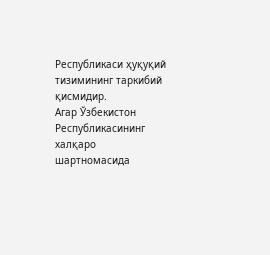Республикаси ҳуқуқий тизимининг таркибий қисмидир.
Агар Ўзбекистон Республикасининг халқаро шартномасида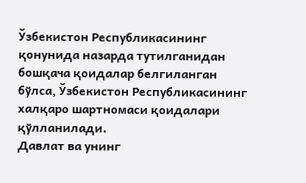Ўзбекистон Республикасининг қонунида назарда тутилганидан бошқача қоидалар белгиланган бўлса, Ўзбекистон Республикасининг халқаро шартномаси қоидалари қўлланилади.
Давлат ва унинг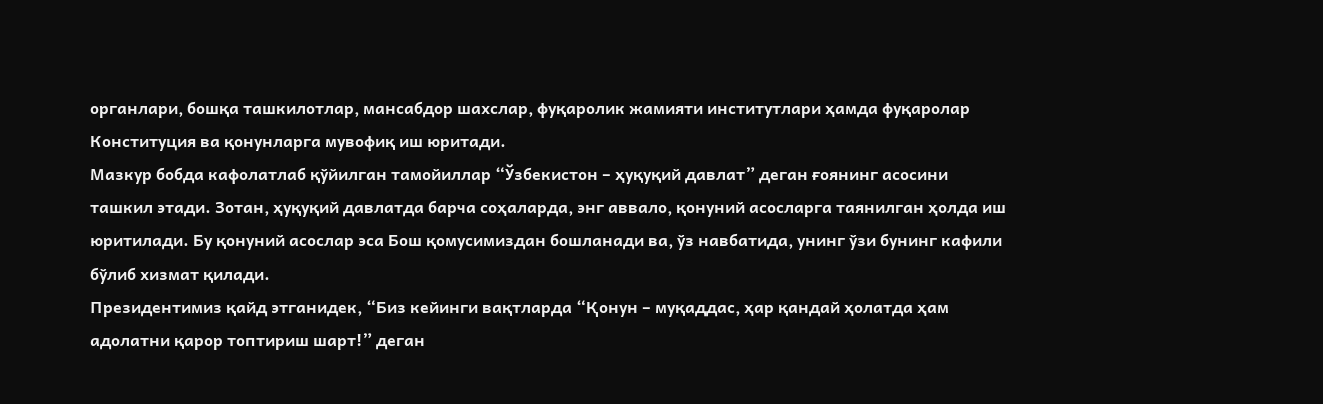органлари, бошқа ташкилотлар, мансабдор шахслар, фуқаролик жамияти институтлари ҳамда фуқаролар Конституция ва қонунларга мувофиқ иш юритади.
Мазкур бобда кафолатлаб қўйилган тамойиллар “Ўзбекистон – ҳуқуқий давлат” деган ғоянинг асосини ташкил этади. Зотан, ҳуқуқий давлатда барча соҳаларда, энг аввало, қонуний асосларга таянилган ҳолда иш юритилади. Бу қонуний асослар эса Бош қомусимиздан бошланади ва, ўз навбатида, унинг ўзи бунинг кафили бўлиб хизмат қилади.
Президентимиз қайд этганидек, “Биз кейинги вақтларда “Қонун – муқаддас, ҳар қандай ҳолатда ҳам адолатни қарор топтириш шарт!” деган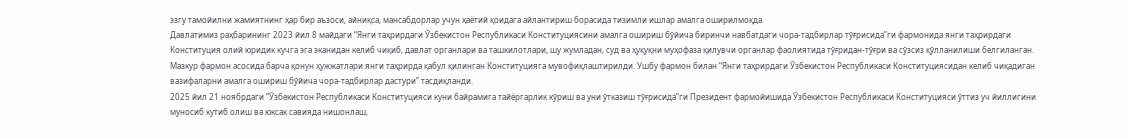эзгу тамойилни жамиятнинг ҳар бир аъзоси, айниқса, мансабдорлар учун ҳаётий қоидага айлантириш борасида тизимли ишлар амалга оширилмоқда.
Давлатимиз раҳбарининг 2023 йил 8 майдаги “Янги таҳрирдаги Ўзбекистон Республикаси Конституциясини амалга ошириш бўйича биринчи навбатдаги чора-тадбирлар тўғрисида”ги фармонида янги таҳрирдаги Конституция олий юридик кучга эга эканидан келиб чиқиб, давлат органлари ва ташкилотлари, шу жумладан, суд ва ҳуқуқни муҳофаза қилувчи органлар фаолиятида тўғридан-тўғри ва сўзсиз қўлланилиши белгиланган.
Мазкур фармон асосида барча қонун ҳужжатлари янги таҳрирда қабул қилинган Конституцияга мувофиқлаштирилди. Ушбу фармон билан “Янги таҳрирдаги Ўзбекистон Республикаси Конституциясидан келиб чиқадиган вазифаларни амалга ошириш бўйича чора-тадбирлар дастури” тасдиқланди.
2025 йил 21 ноябрдаги “Ўзбекистон Республикаси Конституцияси куни байрамига тайёргарлик кўриш ва уни ўтказиш тўғрисида”ги Президент фармойишида Ўзбекистон Республикаси Конституцияси ўттиз уч йиллигини муносиб кутиб олиш ва юксак савияда нишонлаш,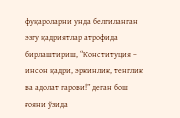фуқароларни унда белгиланган эзгу қадриятлар атрофида бирлаштириш, “Конституция – инсон қадри, эркинлик, тенглик ва адолат гарови!” деган бош ғояни ўзида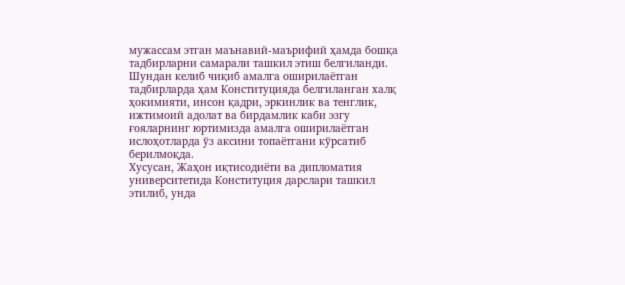мужассам этган маънавий-маърифий ҳамда бошқа тадбирларни самарали ташкил этиш белгиланди.
Шундан келиб чиқиб амалга оширилаётган тадбирларда ҳам Конституцияда белгиланган халқ ҳокимияти, инсон қадри, эркинлик ва тенглик, ижтимоий адолат ва бирдамлик каби эзгу ғояларнинг юртимизда амалга оширилаётган ислоҳотларда ўз аксини топаётгани кўрсатиб берилмоқда.
Хусусан, Жаҳон иқтисодиёти ва дипломатия университетида Конституция дарслари ташкил этилиб, унда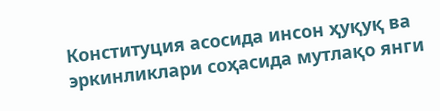Конституция асосида инсон ҳуқуқ ва эркинликлари соҳасида мутлақо янги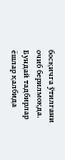босқичга ўтилгани очиб берилмоқда.
Бундай тадбирлар ёшлар қалбида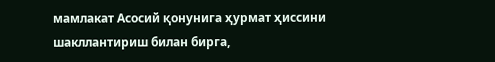мамлакат Асосий қонунига ҳурмат ҳиссини шакллантириш билан бирга,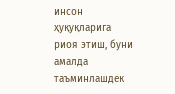инсон ҳуқуқларига риоя этиш, буни амалда таъминлашдек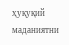ҳуқуқий маданиятни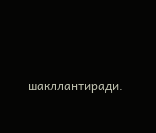шакллантиради.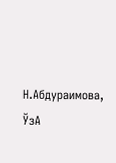Н.Абдураимова,
ЎзА